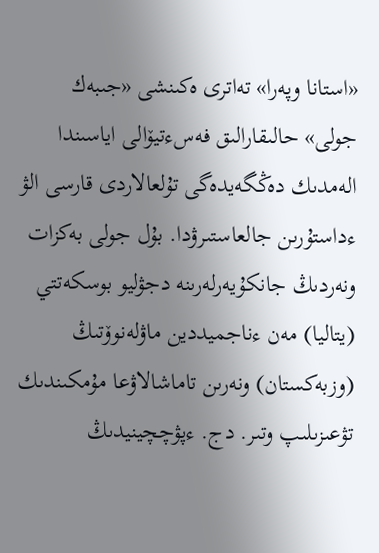«استانا وپەرا» تەاترى ەكىنشى «جىبەك جولى» حالىقارالىق فەسءتيۆالى اياسىندا الەمدىك دەڭگەيدەگى تۇلعالاردى قارسى الۋ ءداستۇرىن جالعاستىرۋدا. بۇل جولى بەكزات ونەردىڭ جانكۇيەرلەرىنە دجۋليو بوسكەتتي (يتاليا) مەن ءناجميددين ماۋلەنوۆتىڭ (وزبەكستان) ونەرىن تاماشالاۋعا مۇمكىندىك تۋعىزىلىپ وتىر. دج. ءپۋچچينيدىڭ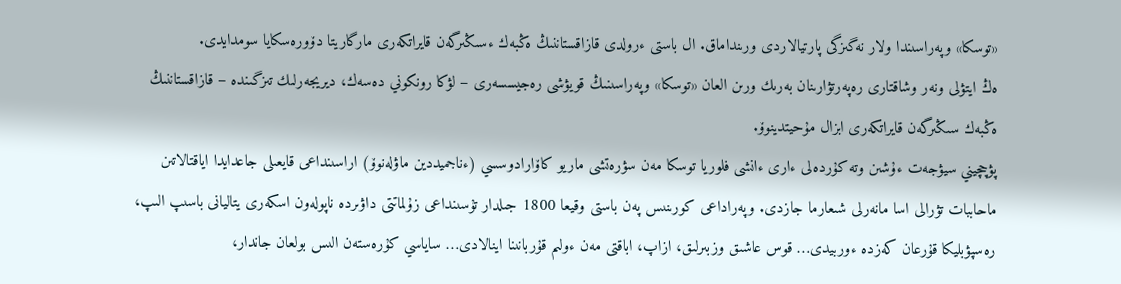«توسكا» وپەراسىندا ولار نەگىزگى پارتيالاردى ورىنداماق. ال باستى ءرولدى قازاقستاننىڭ ەڭبەك ءسىڭىرگەن قايراتكەرى مارگاريتا دۆورەسكايا سومدايدى.
ەڭ ايتۋلى ونەر وشاقتارى رەپەرتۋارىنان بەرىك ورىن العان «توسكا» وپەراسىنىڭ قويۋشى رەجيسسەرى – لۋكا رونكوني دەسەك، ديريجەرلىك تىزگىندە – قازاقستاننىڭ ەڭبەك سىڭىرگەن قايراتكەرى ابزال مۇحيتدينوۆ.
پۋچچيني سيۋجەت ءۇشىن وتە كۇردەلى ءارى ءانشى فلوريا توسكا مەن سۋرەتشى ماريو كاۆارادوسسي (ءناجميددين ماۋلەنوۆ) اراسىنداعى قايعىلى جاعدايدا اياقتالاتىن ماحاببات تۋرالى اسا مانەرلى شىعارما جازدى. وپەراداعى كورىنىس پەن باستى وقيعا 1800 جىلدار تۇسىنداعى زۇلماتتى داۋىردە ناپولەون اسكەرى يتاليانى باسىپ الىپ، رەسپۋبليكا قۇرعان كەزدە ءوربيدى… قوس عاشىق وزبىرلىق، ازاپ، اباقتى مەن ءولىم قۇربانىنا اينالادى… ساياسي كۇرەستەن الىس بولعان جاندار،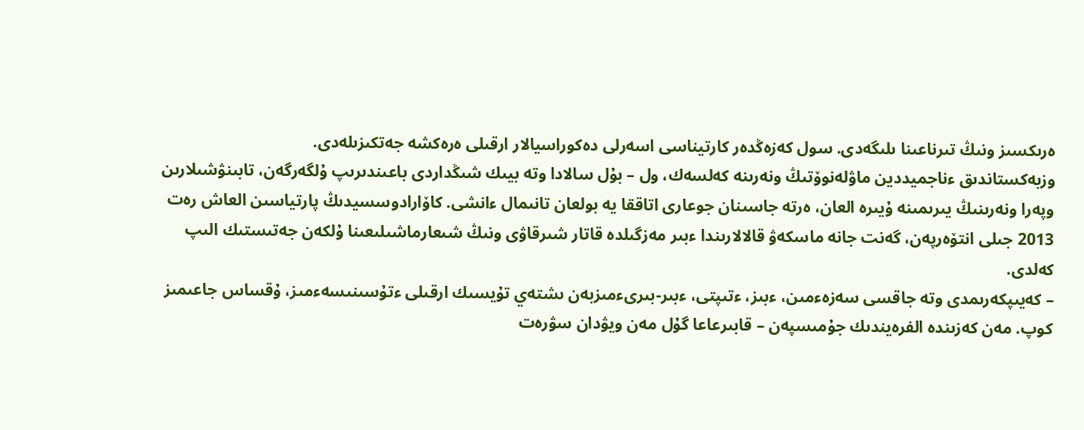ەرىكسىز ونىڭ تىرناعىنا ىلىگەدى. سول كەزەڭدەر كارتيناسى اسەرلى دەكوراسيالار ارقىلى ەرەكشە جەتكىزىلەدى.
وزبەكستاندىق ءناجميددين ماۋلەنوۆتىڭ ونەرىنە كەلسەك، ول – بۇل سالادا وتە بيىك شىڭداردى باعىندىرىپ ۇلگەرگەن، تابىنۋشىلارىن وپەرا ونەرىنىڭ يىرىمىنە ۇيىرە العان، ەرتە جاسىنان جوعارى اتاققا يە بولعان تانىمال ءانشى. كاۆارادوسسيدىڭ پارتياسىن العاش رەت 2013 جىلى انتۆەرپەن، گەنت جانە ماسكەۋ قالالارىندا ءبىر مەزگىلدە قاتار شىرقاۋى ونىڭ شىعارماشىلىعىنا ۇلكەن جەتىستىك الىپ كەلدى.
– كەيىپكەرىمدى وتە جاقسى سەزەءمىن، ءبىز، ءتىپتى، ءبىر-بىرىءمىزبەن ىشتەي تۇيسىك ارقىلى ءتۇسىنىسەءمىز، ۇقساس جاعىمىز كوپ. مەن كەزىندە الفرەيندىك جۇمىسپەن – قابىرعاعا گۇل مەن ويۋدان سۋرەت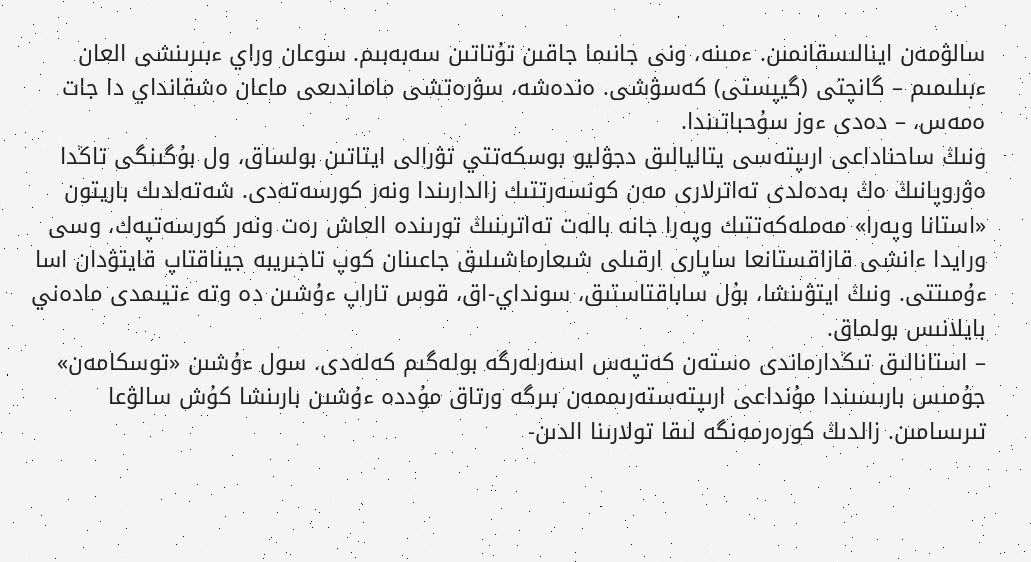سالۋمەن اينالىسقانمىن. ءمىنە، ونى جانىما جاقىن تۇتاتىن سەبەبىم. سوعان وراي ءبىرىنشى العان ءبىلىمىم – گانچتى (گيپستى) كەسۋشى. ەندەشە، سۋرەتشى ماماندىعى ماعان ەشقانداي دا جات ەمەس، – دەدى ءوز سۇحباتىندا.
ونىڭ ساحناداعى ارىپتەسى يتاليالىق دجۋليو بوسكەتتي تۋرالى ايتاتىن بولساق، ول بۇگىنگى تاڭدا ەۋروپانىڭ ەڭ بەدەلدى تەاترلارى مەن كونسەرتتىك زالدارىندا ونەر كورسەتەدى. شەتەلدىك باريتون «استانا وپەرا» مەملەكەتتىك وپەرا جانە بالەت تەاترىنىڭ تورىندە العاش رەت ونەر كورسەتپەك، وسى ورايدا ءانشى قازاقستانعا ساپارى ارقىلى شىعارماشىلىق جاعىنان كوپ تاجىريبە جيناقتاپ قايتۋدان اسا ءۇمىتتى. ونىڭ ايتۋىنشا، بۇل ساباقتاستىق، سونداي-اق، قوس تاراپ ءۇشىن دە وتە ءتيىمدى مادەني بايلانىس بولماق.
– استانالىق تىڭدارماندى ەستەن كەتپەس اسەرلەرگە بولەگىم كەلەدى. سول ءۇشىن «توسكامەن» جۇمىس بارىسىندا مۇنداعى ارىپتەستەرىممەن بىرگە ورتاق مۇددە ءۇشىن بارىنشا كۇش سالۋعا تىرىسامىن. زالدىڭ كورەرمەنگە لىقا تولارىنا الدىن-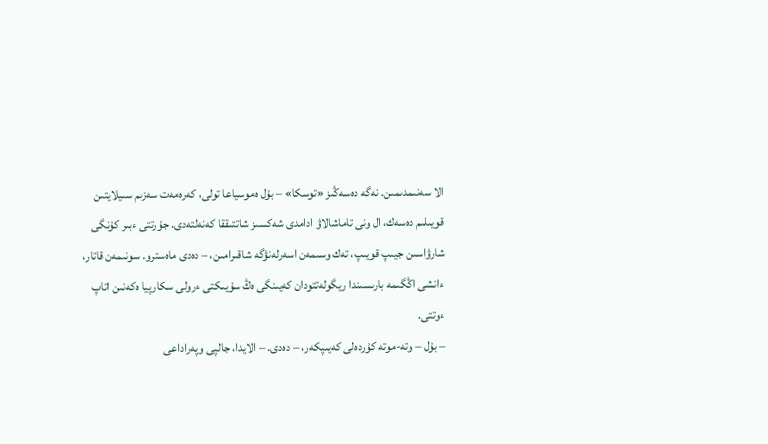الا سەنىمدىمىن. نەگە دەسەڭىز «توسكا» – بۇل ەموسياعا تولى، كەرەمەت سەزىم سىيلايتىن قويىلىم دەسەك، ال ونى تاماشالاۋ ادامدى شەكسىز شاتتىققا كەنەلتەدى. جۇرتتى ءبىر كۇنگى شارۋاسىن جيىپ قويىپ، تەك وسىمەن اسەرلەنۋگە شاقىرامىن، – دەدى ماەسترو. سونىمەن قاتار، ءانشى اڭگىمە بارىسىندا ريگولەتتودان كەيىنگى ەڭ سۇيىكتى ءرولى سكارپيا ەكەنىن اتاپ ءوتتى.
– بۇل – وتە-موتە كۇردەلى كەيىپكەر، – دەدى. – الايدا، جالپى وپەراداعى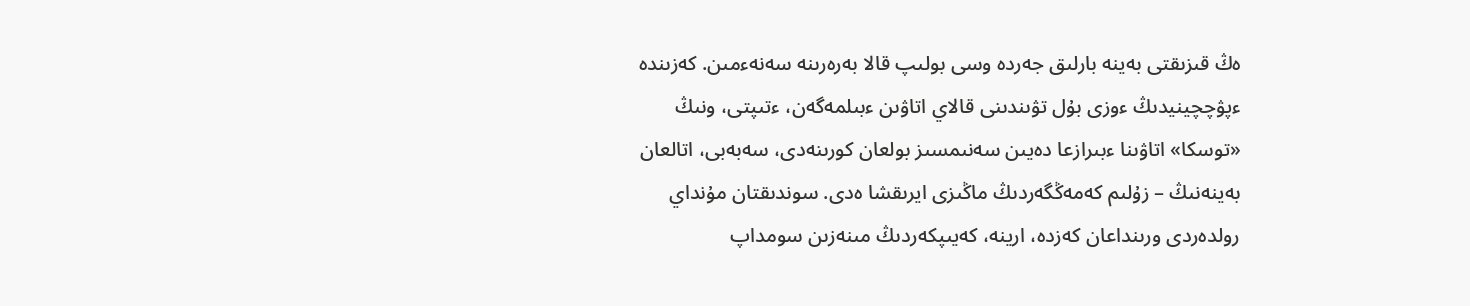ەڭ قىزىقتى بەينە بارلىق جەردە وسى بولىپ قالا بەرەرىنە سەنەءمىن. كەزىندە ءپۋچچينيدىڭ ءوزى بۇل تۋىندىنى قالاي اتاۋىن ءبىلمەگەن، ءتىپتى، ونىڭ «توسكا» اتاۋىنا ءبىرازعا دەيىن سەنىمسىز بولعان كورىنەدى، سەبەبى، اتالعان بەينەنىڭ – زۇلىم كەمەڭگەردىڭ ماڭىزى ايرىقشا ەدى. سوندىقتان مۇنداي رولدەردى ورىنداعان كەزدە، ارينە، كەيىپكەردىڭ مىنەزىن سومداپ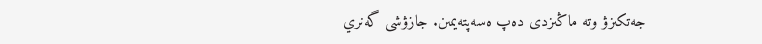جەتكىزۋ وتە ماڭىزدى دەپ ەسەپتەيمىن. جازۋشى گەنري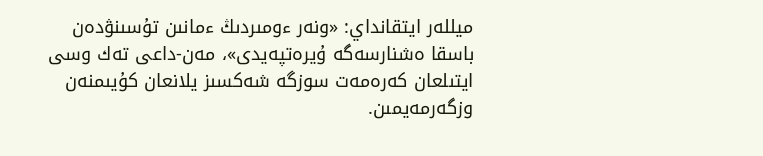ميللەر ايتقانداي: «ونەر ءومىردىڭ ءمانىن تۇسىنۋدەن باسقا ەشنارسەگە ۇيرەتپەيدى»، مەن-داعى تەك وسى ايتىلعان كەرەمەت سوزگە شەكسىز يلانعان كۇيىمنەن وزگەرمەيمىن.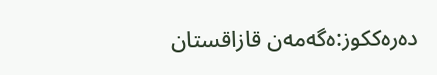دەرەككوز:ەگەمەن قازاقستان